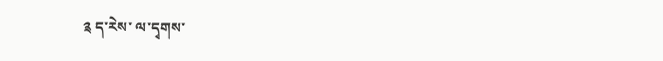༉ ད་རེས་ ལ་དྭགས་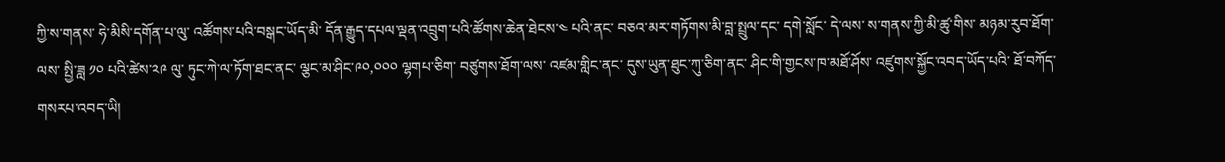ཀྱི་ས་གནས་ ཧེ་མིསི་དགོན་པ་ལུ་ འཚོགས་པའི་བསྒང་ཡོད་མི་ དོན་རྒྱུད་དཔལ་ལྡན་འབྲུག་པའི་ཚོགས་ཆེན་ཐེངས་༤ པའི་ནང་ བཅའ་མར་གཏོགས་མི་བླ་སྤྲུལ་དང་ དགེ་སློང་ དེ་ལས་ ས་གནས་ཀྱི་མི་ཚུ་གིས་ མཉམ་རུབ་ཐོག་ལས་ སྤྱི་ཟླ ༡༠ པའི་ཚེས་༢༩ ལུ་ ཏུང་ཀེ་ལ་ཏོག་ཐང་ནང་ ལྕང་མ་ཤིང་༩༠,༠༠༠ ལྷགཔ་ཅིག་ བཙུགས་ཐོག་ལས་ འཛམ་གླིང་ནང་ དུས་ཡུན་ཐུང་ཀུ་ཅིག་ནང་ ཤིང་གི་གྱངས་ཁ་མཐོ་ཤོས་ འཛུགས་སྐྱོང་འབད་ཡོད་པའི་ ཐོ་བཀོད་གསརཔ་འབད་ཡི།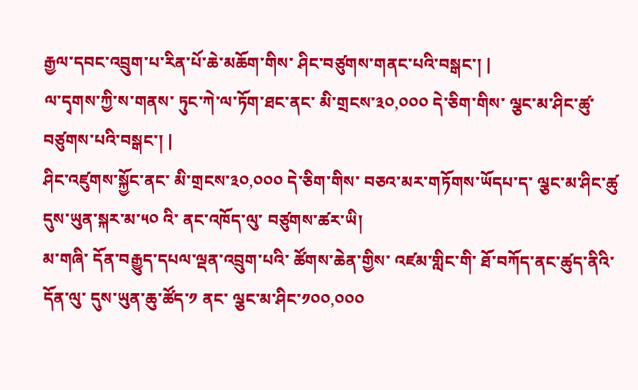རྒྱལ་དབང་འབྲུག་པ་རིན་པོ་ཆེ་མཆོག་གིས་ ཤིང་བཙུགས་གནང་པའི་བསྒང་། |
ལ་དྭགས་ཀྱི་ས་གནས་ ཏུང་ཀེ་ལ་ཏོག་ཐང་ནང་ མི་གྲངས་༣༠,༠༠༠ དེ་ཅིག་གིས་ ལྕང་མ་ཤིང་ཚུ་ བཙུགས་པའི་བསྒང་། |
ཤིང་འཛུགས་སྐྱོང་ནང་ མི་གྲངས་༣༠,༠༠༠ དེ་ཅིག་གིས་ བཅའ་མར་གཏོགས་ཡོདཔ་ད་ ལྕང་མ་ཤིང་ཚུ དུས་ཡུན་སྐར་མ་༥༠ འི་ ནང་འཁོད་ལུ་ བཙུགས་ཚར་ཡི།
མ་གཞི་ དོན་བརྒྱུད་དཔལ་ལྡན་འབྲུག་པའི་ ཚོགས་ཆེན་གྱིས་ འཛམ་གླིང་གི་ ཐོ་བཀོད་ནང་ཚུད་ནིའི་དོན་ལུ་ དུས་ཡུན་ཆུ་ཚོད་༡ ནང་ ལྕང་མ་ཤིང་༡༠༠,༠༠༠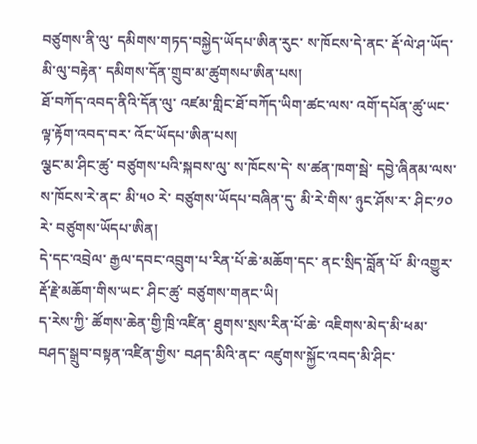བཙུགས་ནི་ལུ་ དམིགས་གཏད་བསྐྱེད་ཡོདཔ་ཨིན་རུང་ ས་ཁོངས་དེ་ནང་ རྡོ་ལེ་ཤ་ཡོད་མི་ལུ་བརྟེན་ དམིགས་དོན་གྲུབ་མ་ཚུགསཔ་ཨིན་པས།
ཐོ་བཀོད་འབད་ནིའི་དོན་ལུ་ འཛམ་གླིང་ཐོ་བཀོད་ཡིག་ཚང་ལས་ འགོ་དཔོན་ཚུ་ཡང་ ལྟ་རྟོག་འབད་བར་ འོང་ཡོདཔ་ཨིན་པས།
ལྕང་མ་ཤིང་ཚུ་ བཙུགས་པའི་སྐབས་ལུ་ ས་ཁོངས་དེ་ ས་ཚན་ཁག་སྦེ་ དབྱེ་ཞིནམ་ལས་ ས་ཁོངས་རེ་ནང་ མི་༥༠ རེ་ བཙུགས་ཡོདཔ་བཞིན་དུ་ མི་རེ་གིས་ ཉུང་ཤོས་ར་ ཤིང་༡༠ རེ་ བཙུགས་ཡོདཔ་ཨིན།
དེ་དང་འབྲེལ་ རྒྱལ་དབང་འབྲུག་པ་རིན་པོ་ཆེ་མཆོག་དང་ ནང་སྲིད་བློན་པོ་ མི་འགྱུར་རྡོ་རྗེ་མཆོག་གིས་ཡང་ ཤིང་ཚུ་ བཙུགས་གནང་ཡི།
ད་རེས་ཀྱི་ ཚོགས་ཆེན་གྱི་ཁྲི་འཛིན་ ཐུགས་སྲས་རིན་པོ་ཆེ་ འཇིགས་མེད་མི་ཕམ་བཤད་སྒྲུབ་བསྟན་འཛིན་གྱིས་ བཤད་མིའི་ནང་ འཛུགས་སྐྱོང་འབད་མི་ཤིང་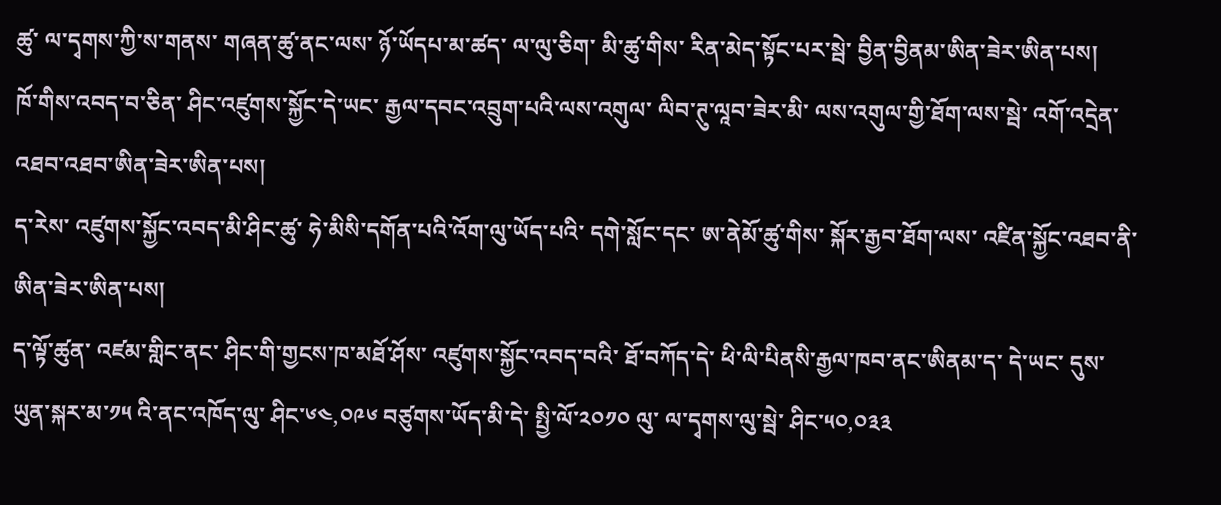ཚུ་ ལ་དྭགས་ཀྱི་ས་གནས་ གཞན་ཚུ་ནང་ལས་ ཉོ་ཡོདཔ་མ་ཚད་ ལ་ལུ་ཅིག་ མི་ཚུ་གིས་ རིན་མེད་སྟོང་པར་སྦེ་ བྱིན་བྱིནམ་ཨིན་ཟེར་ཨིན་པས།
ཁོ་གིས་འབད་བ་ཅིན་ ཤིང་འཛུགས་སྐྱོང་དེ་ཡང་ རྒྱལ་དབང་འབྲུག་པའི་ལས་འགུལ་ ལིབ་ཊུ་ལཱབ་ཟེར་མི་ ལས་འགུལ་གྱི་ཐོག་ལས་སྦེ་ འགོ་འདྲེན་འཐབ་འཐབ་ཨིན་ཟེར་ཨིན་པས།
ད་རེས་ འཛུགས་སྐྱོང་འབད་མི་ཤིང་ཚུ་ ཧེ་མིསི་དགོན་པའི་འོག་ལུ་ཡོད་པའི་ དགེ་སློང་དང་ ཨ་ནེམོ་ཚུ་གིས་ སྐོར་རྒྱབ་ཐོག་ལས་ འཛིན་སྐྱོང་འཐབ་ནི་ཨིན་ཟེར་ཨིན་པས།
ད་ལྟོ་ཚུན་ འཛམ་གླིང་ནང་ ཤིང་གི་གྱངས་ཁ་མཐོ་ཤོས་ འཛུགས་སྐྱོང་འབད་བའི་ ཐོ་བཀོད་དེ་ ཕི་ལི་པིནསི་རྒྱལ་ཁབ་ནང་ཨིནམ་ད་ དེ་ཡང་ དུས་ཡུན་སྐར་མ་༡༥ འི་ནང་འཁོད་ལུ་ ཤིང་༦༤,༠༩༦ བཙུགས་ཡོད་མི་དེ་ སྤྱི་ལོ་༢༠༡༠ ལུ་ ལ་དྭགས་ལུ་སྦེ་ ཤིང་༥༠,༠༣༣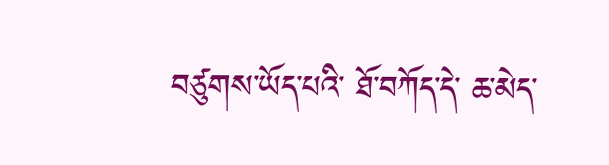བཙུགས་ཡོད་པའི་ ཐོ་བཀོད་དེ་ ཆ་མེད་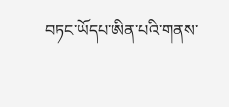བཏང་ཡོདཔ་ཨིན་པའི་གནས་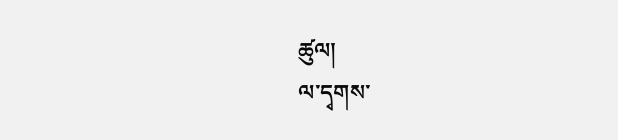ཚུལ།
ལ་དྭགས་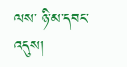ལས་ ཉི་མ་དབང་འདུས།